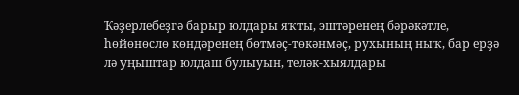Ҡәҙерлебеҙгә барыр юлдары яҡты, эштәренең бәрәкәтле, һөйөнөслө көндәренең бөтмәҫ-төкәнмәҫ, рухының ныҡ, бар ерҙә лә уңыштар юлдаш булыуын, теләк-хыялдары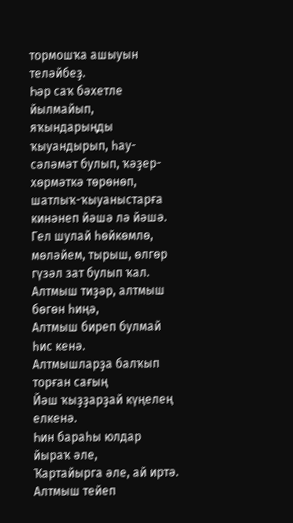тормошҡа ашыуын теләйбеҙ.
Һәр саҡ бәхетле йылмайып, яҡындарыңды ҡыуандырып, һау-сәләмәт булып, ҡәҙер-хөрмәткә төрөнөп, шатлыҡ-ҡыуаныстарға кинәнеп йәшә лә йәшә. Гел шулай һөйкөмлө, мөләйем, тырыш, өлгөр гүзәл зат булып ҡал.
Алтмыш тиҙәр, алтмыш бөгөн һиңә,
Алтмыш биреп булмай һис кенә.
Алтмышларҙа балҡып торған сағың
Йәш ҡыҙҙарҙай күңелең елкенә.
Һин бараһы юлдар йыраҡ әле,
Ҡартайырга әле, ай иртә.
Алтмыш тейеп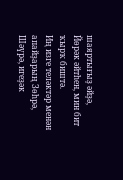шаяртығыҙ әйҙә,
Йөрәк әйтһен, мин бит ҡырҡ биштә.
Иң изге теләктәр менән апайҙарың Зөһрә, Шәүрә, игеҙәк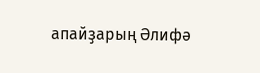апайҙарың Әлифә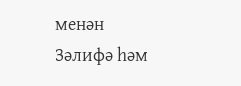менән Зәлифә һәм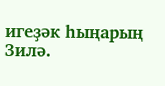игеҙәк һыңарың Зилә.